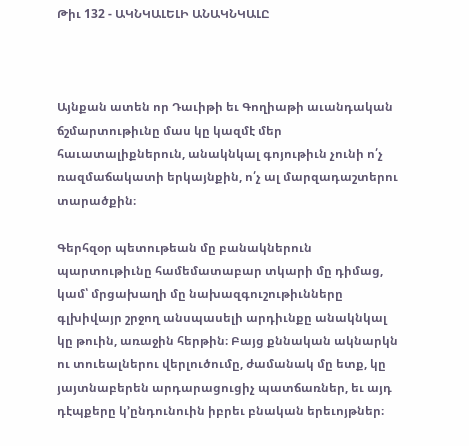Թիւ 132 - ԱԿՆԿԱԼԵԼԻ ԱՆԱԿՆԿԱԼԸ



Այնքան ատեն որ Դաւիթի եւ Գողիաթի աւանդական ճշմարտութիւնը մաս կը կազմէ մեր հաւատալիքներուն, անակնկալ գոյութիւն չունի ո՛չ ռազմաճակատի երկայնքին, ո՛չ ալ մարզադաշտերու տարածքին։

Գերհզօր պետութեան մը բանակներուն պարտութիւնը համեմատաբար տկարի մը դիմաց, կամ՝ մրցախաղի մը նախազգուշութիւնները գլխիվայր շրջող անսպասելի արդիւնքը անակնկալ կը թուին, առաջին հերթին։ Բայց քննական ակնարկն ու տուեալներու վերլուծումը, ժամանակ մը ետք, կը յայտնաբերեն արդարացուցիչ պատճառներ, եւ այդ դէպքերը կ’ընդունուին իբրեւ բնական երեւոյթներ։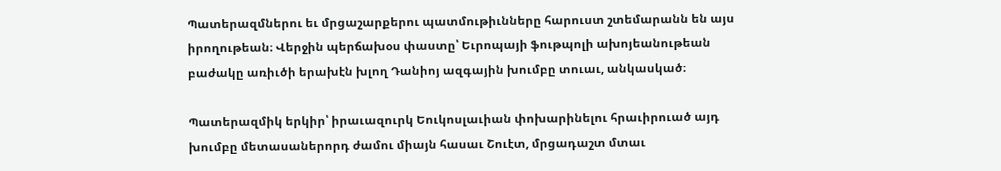Պատերազմներու եւ մրցաշարքերու պատմութիւնները հարուստ շտեմարանն են այս իրողութեան։ Վերջին պերճախօս փաստը՝ Եւրոպայի ֆութպոլի ախոյեանութեան բաժակը առիւծի երախէն խլող Դանիոյ ազգային խումբը տուաւ, անկասկած։

Պատերազմիկ երկիր՝ իրաւազուրկ Եուկոսլաւիան փոխարինելու հրաւիրուած այդ խումբը մետասաներորդ ժամու միայն հասաւ Շուէտ, մրցադաշտ մտաւ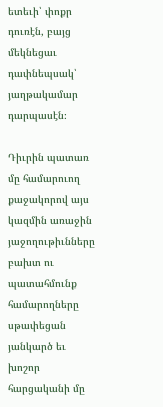ետեւի՝ փոքր դուռէն, բայց մեկնեցաւ դափնեպսակ՝ յաղթակամար դարպասէն։

Դիւրին պատառ մը համարուող քաջակորով այս կազմին առաջին յաջողութիւնները բախտ ու պատահմունք համարողները սթափեցան յանկարծ եւ խոշոր հարցականի մը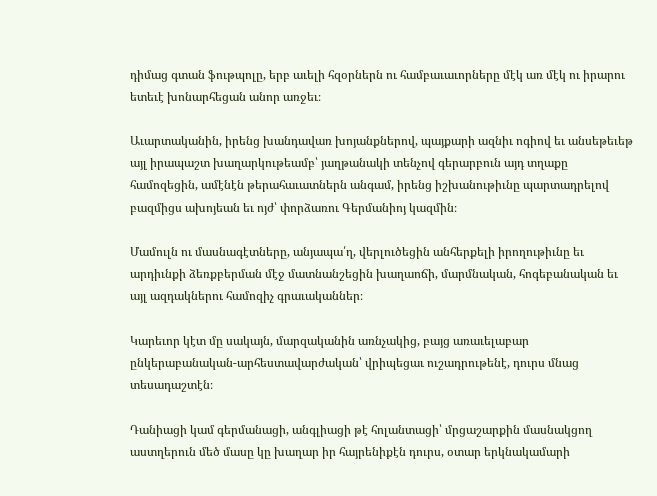դիմաց գտան ֆութպոլը, երբ աւելի հզօրներն ու համբաւաւորները մէկ առ մէկ ու իրարու ետեւէ խոնարհեցան անոր առջեւ։

Աւարտականին, իրենց խանդավառ խոյանքներով, պայքարի ազնիւ ոգիով եւ անսեթեւեթ այլ իրապաշտ խաղարկութեամբ՝ յաղթանակի տենչով գերարբուն այդ տղաքը համոզեցին, ամէնէն թերահաւատներն անգամ, իրենց իշխանութիւնը պարտադրելով բազմիցս ախոյեան եւ ոյժ՝ փորձառու Գերմանիոյ կազմին։

Մամուլն ու մասնագէտները, անյապա՛ղ, վերլուծեցին անհերքելի իրողութիւնը եւ արդիւնքի ձեռքբերման մէջ մատնանշեցին խաղաոճի, մարմնական, հոգեբանական եւ այլ ազդակներու համոզիչ գրաւականներ։

Կարեւոր կէտ մը սակայն, մարզականին առնչակից, բայց առաւելաբար ընկերաբանական-արհեստավարժական՝ վրիպեցաւ ուշադրութենէ, դուրս մնաց տեսադաշտէն։

Դանիացի կամ գերմանացի, անգլիացի թէ հոլանտացի՝ մրցաշարքին մասնակցող աստղերուն մեծ մասը կը խաղար իր հայրենիքէն դուրս, օտար երկնակամարի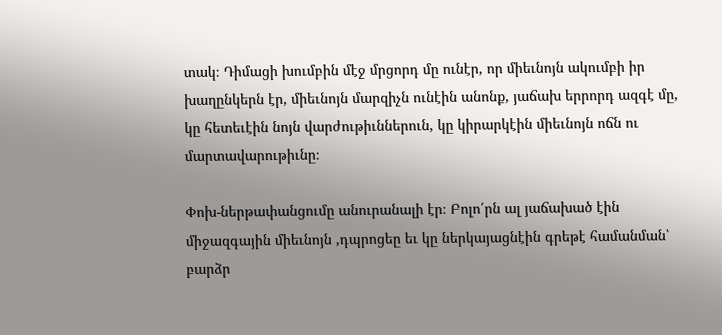տակ։ Դիմացի խումբին մէջ մրցորդ մը ունէր, որ միեւնոյն ակումբի իր խաղընկերն էր, միեւնոյն մարզիչն ունէին անոնք, յաճախ երրորդ ազգէ մը, կը հետեւէին նոյն վարժութիւններուն, կը կիրարկէին միեւնոյն ոճն ու մարտավարութիւնը։

Փոխ-ներթափանցումը անուրանալի էր։ Բոլո՛րն ալ յաճախած էին միջազգային միեւնոյն ,դպրոցեը եւ կը ներկայացնէին գրեթէ համանման՝ բարձր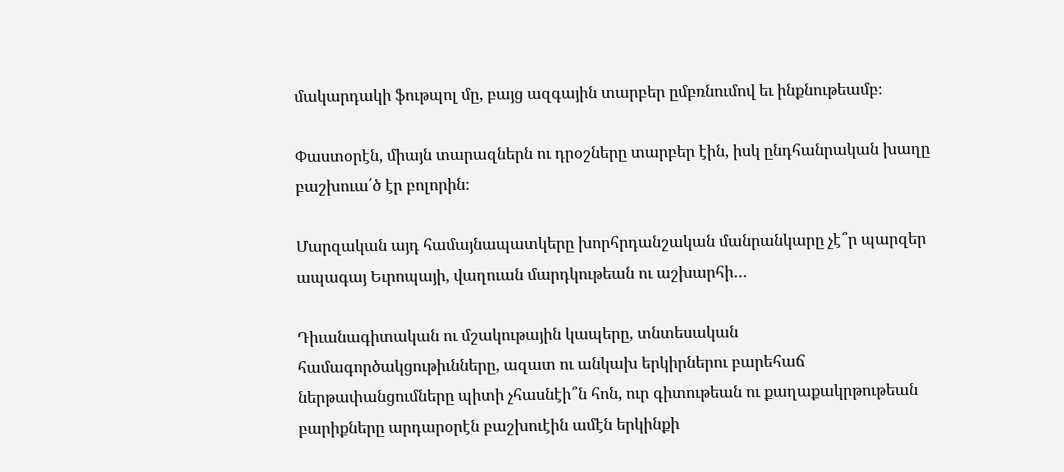մակարդակի ֆութպոլ մը, բայց ազգային տարբեր ըմբռնումով եւ ինքնութեամբ։

Փաստօրէն, միայն տարազներն ու դրօշները տարբեր էին, իսկ ընդհանրական խաղը բաշխուա՛ծ էր բոլորին։

Մարզական այդ համայնապատկերը խորհրդանշական մանրանկարը չէ՞ր պարզեր ապագայ Եւրոպայի, վաղուան մարդկութեան ու աշխարհի…

Դիւանագիտական ու մշակութային կապերը, տնտեսական համագործակցութիւնները, ազատ ու անկախ երկիրներու բարեհաճ ներթափանցումները պիտի չհասնէի՞ն հոն, ուր գիտութեան ու քաղաքակրթութեան բարիքները արդարօրէն բաշխուէին ամէն երկինքի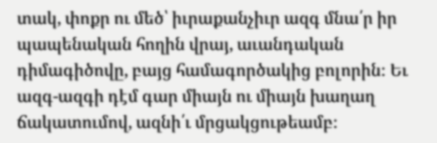տակ, փոքր ու մեծ՝ իւրաքանչիւր ազգ մնա՛ր իր պապենական հողին վրայ, աւանդական դիմագիծովը, բայց համագործակից բոլորին։ Եւ ազգ-ազգի դէմ գար միայն ու միայն խաղաղ ճակատումով, ազնի՛ւ մրցակցութեամբ։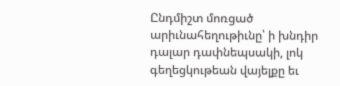Ընդմիշտ մոռցած արիւնահեղութիւնը՝ ի խնդիր դալար դափնեպսակի, լոկ գեղեցկութեան վայելքը եւ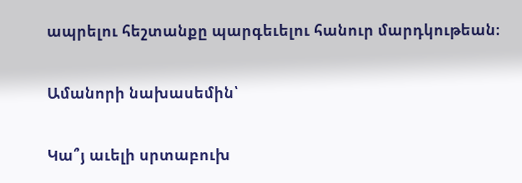ապրելու հեշտանքը պարգեւելու հանուր մարդկութեան։

Ամանորի նախասեմին՝

Կա՞յ աւելի սրտաբուխ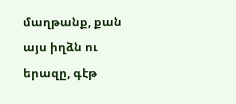մաղթանք, քան այս իղձն ու երազը, գէթ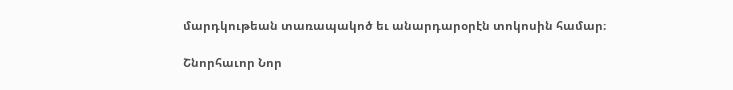մարդկութեան տառապակոծ եւ անարդարօրէն տոկոսին համար։

Շնորհաւոր Նոր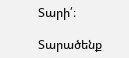Տարի՛։

Տարածենք